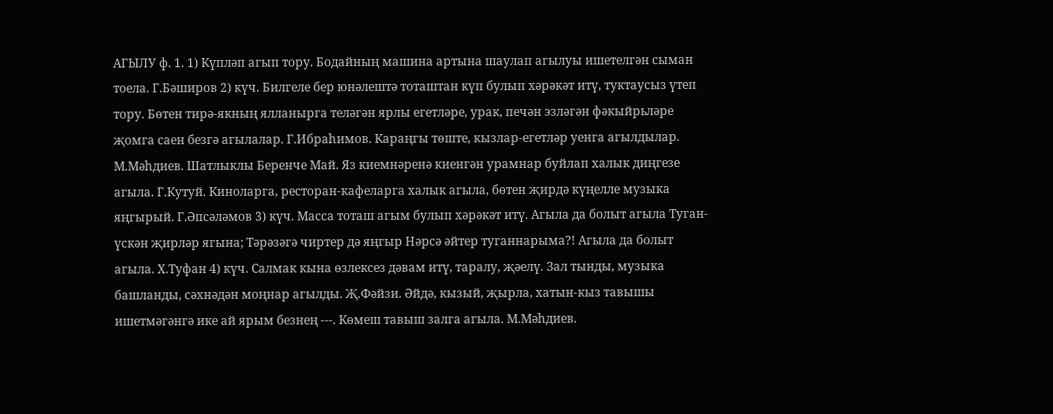АГЫЛУ ф. 1. 1) Күпләп агып тору. Бодайның машина артына шаулап агылуы ишетелгән сыман тоела. Г.Бәширов 2) күч. Билгеле бер юнәлештә тоташтан күп булып хәрәкәт итү, туктаусыз үтеп тору. Бөтен тирә-якның ялланырга теләгән ярлы егетләре, урак, печән эзләгән фәкыйрьләре җомга саен безгә агылалар. Г.Ибраһимов. Караңгы төште, кызлар-егетләр уенга агылдылар. М.Мәһдиев. Шатлыклы Беренче Май. Яз киемнәренә киенгән урамнар буйлап халык диңгезе агыла. Г.Кутуй. Киноларга, ресторан-кафеларга халык агыла, бөтен җирдә күңелле музыка яңгырый. Г.Әпсәләмов 3) күч. Масса тоташ агым булып хәрәкәт итү. Агыла да болыт агыла Туган-үскән җирләр ягына; Тәрәзәгә чиртер дә яңгыр Нәрсә әйтер туганнарыма?! Агыла да болыт агыла. Х.Туфан 4) күч. Салмак кына өзлексез дәвам итү, таралу, җәелү. Зал тынды, музыка башланды, сәхнәдән моңнар агылды. Җ.Фәйзи. Әйдә, кызый, җырла, хатын-кыз тавышы ишетмәгәнгә ике ай ярым безнең ---. Көмеш тавыш залга агыла. М.Мәһдиев.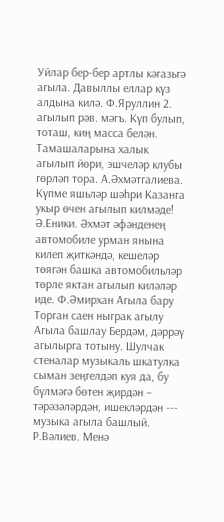Уйлар бер-бер артлы кәгазьгә агыла. Давыллы еллар күз алдына килә. Ф.Яруллин 2. агылып рәв. мәгъ. Күп булып, тоташ, киң масса белән. Тамашаларына халык агылып йөри, эшчеләр клубы гөрләп тора. А.Әхмәтгалиева. Күпме яшьләр шәһри Казанга укыр өчен агылып килмәде! Ә.Еники. Әхмәт әфәнденең автомобиле урман янына килеп җиткәндә, кешеләр төягән башка автомобильләр төрле яктан агылып киләләр иде. Ф.Әмирхан Агыла бару Торган саен ныграк агылу Агыла башлау Бердәм, дәррәү агылырга тотыну. Шулчак стеналар музыкаль шкатулка сыман зеңгелдәп куя да, бу бүлмәгә бөтен җирдән – тәрәзәләрдән, ишекләрдән --- музыка агыла башлый. Р.Вәлиев. Менә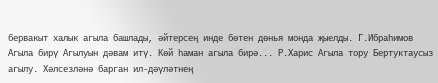бервакыт халык агыла башлады, әйтерсең инде бөтен дөнья монда җыелды. Г.Ибраһимов Агыла бирү Агылуын дәвам итү. Көй һаман агыла бирә... Р.Харис Агыла тору Бертуктаусыз агылу. Хәлсезләнә барган ил-дәүләтнең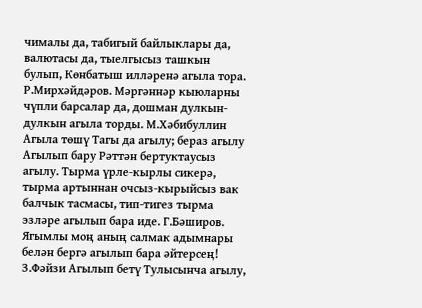чималы да, табигый байлыклары да, валютасы да, тыелгысыз ташкын булып, Көнбатыш илләренә агыла тора. Р.Мирхәйдәров. Мәргәннәр кыюларны чүпли барсалар да, дошман дулкын-дулкын агыла торды. М.Хәбибуллин Агыла төшү Тагы да агылу; бераз агылу Агылып бару Рәттән бертуктаусыз агылу. Тырма үрле-кырлы сикерә, тырма артыннан очсыз-кырыйсыз вак балчык тасмасы, тип-тигез тырма эзләре агылып бара иде. Г.Бәширов. Ягымлы моң аның салмак адымнары белән бергә агылып бара әйтерсең! З.Фәйзи Агылып бетү Тулысынча агылу,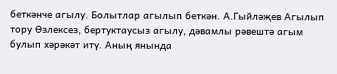беткәнче агылу. Болытлар агылып беткән. А.Гыйләҗев Агылып тору Өзлексез, бертуктаусыз агылу, дәвамлы рәвештә агым булып хәрәкәт итү. Аның янында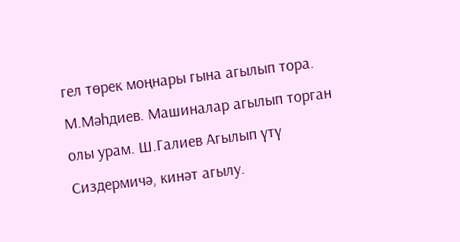гел төрек моңнары гына агылып тора. М.Мәһдиев. Машиналар агылып торган олы урам. Ш.Галиев Агылып үтү Сиздермичә, кинәт агылу.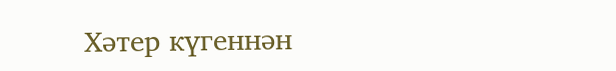Хәтер күгеннән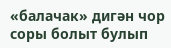«балачак» дигән чор соры болыт булып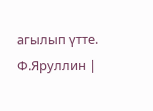агылып үтте. Ф.Яруллин |